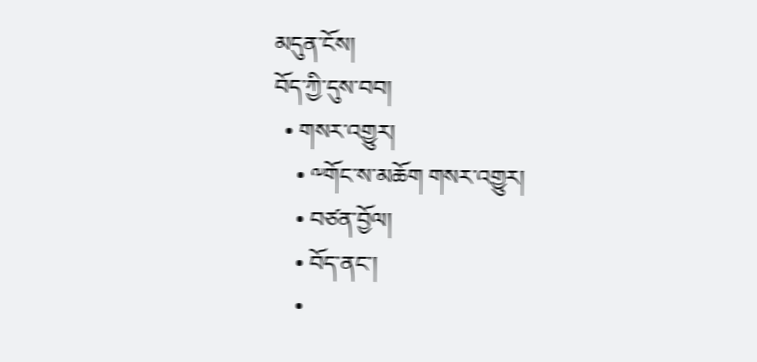མདུན་ངོས།
བོད་ཀྱི་དུས་བབ།
  • གསར་འགྱུར།
    • ༸གོང་ས་མཆོག གསར་འགྱུར།
    • བཙན་བྱོལ།
    • བོད་ནང་།
    •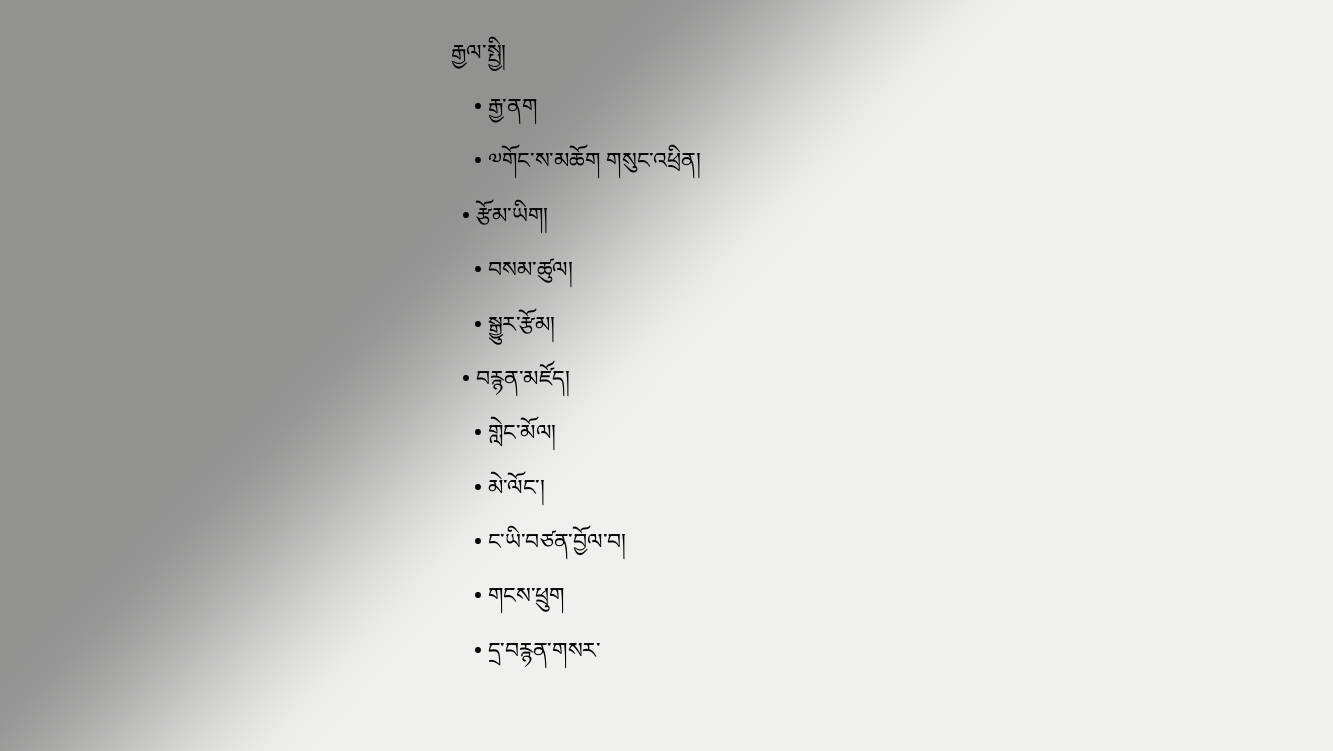རྒྱལ་སྤྱི།
    • རྒྱ་ནག
    • ༧གོང་ས་མཆོག གསུང་འཕྲིན།
  • རྩོམ་ཡིག།
    • བསམ་ཚུལ།
    • སྒྱུར་རྩོམ།
  • བརྙན་མཛོད།
    • གླེང་མོལ།
    • མེ་ལོང་།
    • ང་ཡི་བཙན་བྱོལ་བ།
    • གངས་ཕྲུག
    • དྲ་བརྙན་གསར་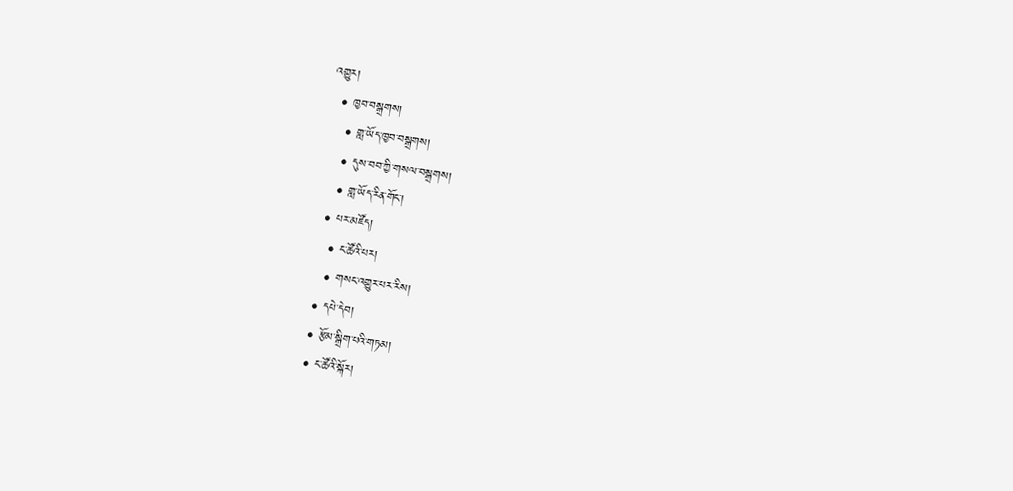འགྱུར།
  • ཁྱབ་བསྒྲགས།
    • གླ་ཡོད་ཁྱབ་བསྒྲགས།
    • དུས་བབ་ཀྱི་གསལ་བསྒྲགས།
    • གླ་ཡོད་རིན་གོང་།
  • པར་མཛོད།
    • ང་ཚོའི་པར།
    • གསང་འགྱུར་པར་རིས།
  • དཔེ་དེབ།
  • རྩོམ་སྒྲིག་པའི་གཏམ།
  • ང་ཚོའི་སྐོར།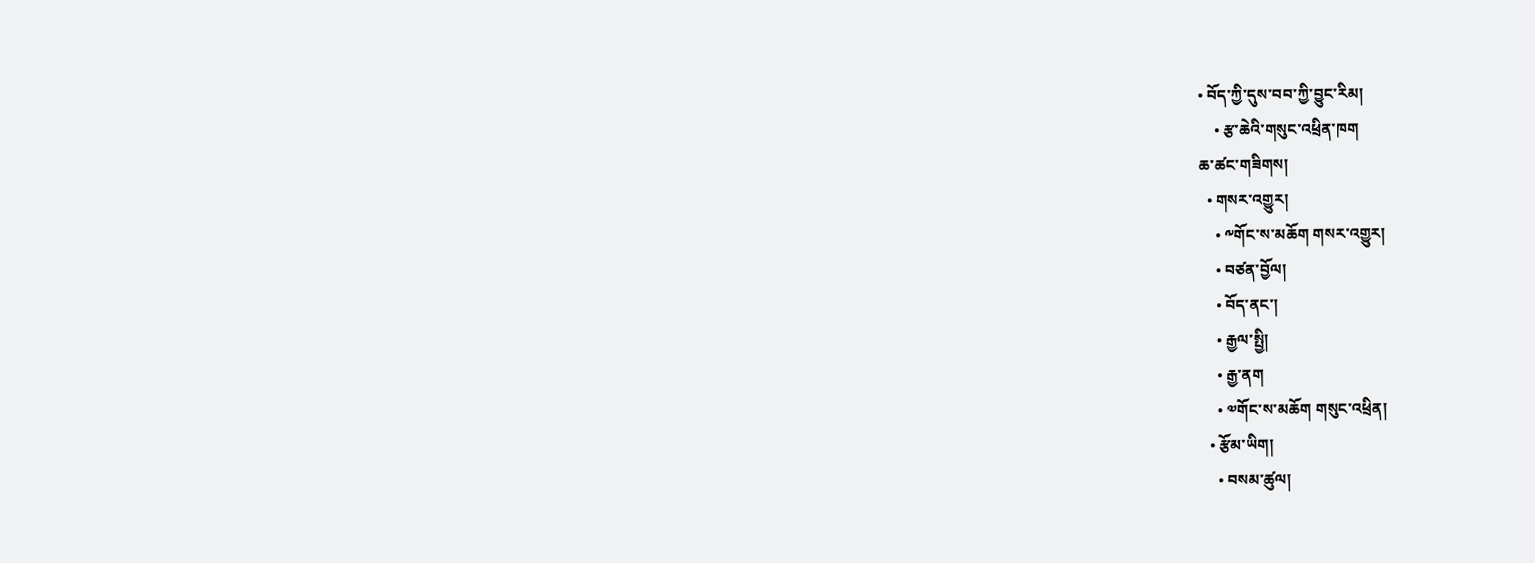• བོད་ཀྱི་དུས་བབ་ཀྱི་བྱུང་རིམ།
    • རྩ་ཆེའི་གསུང་འཕྲིན་ཁག
ཆ་ཚང་གཟིགས།
  • གསར་འགྱུར།
    • ༸གོང་ས་མཆོག གསར་འགྱུར།
    • བཙན་བྱོལ།
    • བོད་ནང་།
    • རྒྱལ་སྤྱི།
    • རྒྱ་ནག
    • ༧གོང་ས་མཆོག གསུང་འཕྲིན།
  • རྩོམ་ཡིག།
    • བསམ་ཚུལ།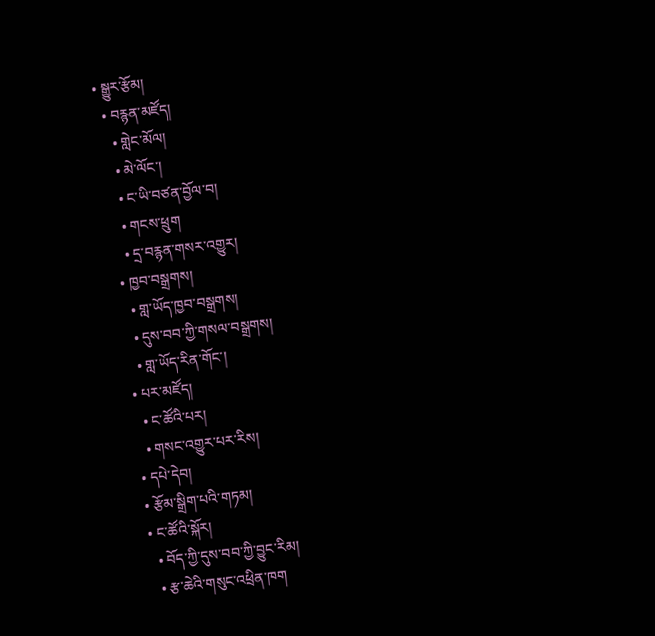• སྒྱུར་རྩོམ།
  • བརྙན་མཛོད།
    • གླེང་མོལ།
    • མེ་ལོང་།
    • ང་ཡི་བཙན་བྱོལ་བ།
    • གངས་ཕྲུག
    • དྲ་བརྙན་གསར་འགྱུར།
  • ཁྱབ་བསྒྲགས།
    • གླ་ཡོད་ཁྱབ་བསྒྲགས།
    • དུས་བབ་ཀྱི་གསལ་བསྒྲགས།
    • གླ་ཡོད་རིན་གོང་།
  • པར་མཛོད།
    • ང་ཚོའི་པར།
    • གསང་འགྱུར་པར་རིས།
  • དཔེ་དེབ།
  • རྩོམ་སྒྲིག་པའི་གཏམ།
  • ང་ཚོའི་སྐོར།
    • བོད་ཀྱི་དུས་བབ་ཀྱི་བྱུང་རིམ།
    • རྩ་ཆེའི་གསུང་འཕྲིན་ཁག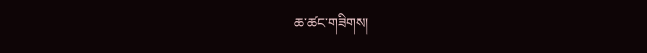ཆ་ཚང་གཟིགས།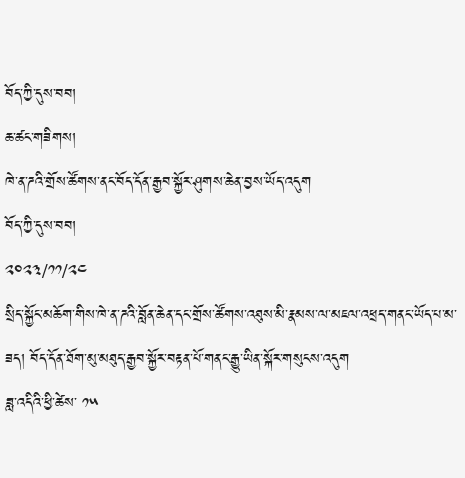བོད་ཀྱི་དུས་བབ།
ཆ་ཚང་གཟིགས།
ཁེ་ན་ཌའི་གྲོས་ཚོགས་ནང་བོད་དོན་རྒྱབ་སྐྱོར་ཤུགས་ཆེན་བྱས་ཡོད་འདུག
བོད་ཀྱི་དུས་བབ།
༢༠༢༣/༡༡/༢༤
སྲིད་སྐྱོང་མཆོག་གིས་ཁེ་ན་ཌའི་བློན་ཆེན་དང་གྲོས་ཚོགས་འཐུས་མི་རྣམས་ལ་མཇལ་འཕྲད་གནང་ཡོད་པ་མ་ཟད། བོད་དོན་ཐོག་མུ་མཐུད་རྒྱབ་སྐྱོར་བརྟན་པོ་གནང་རྒྱུ་ཡིན་སྐོར་གསུངས་འདུག
ཟླ་འདིའི་ཕྱི་ཚེས་ ༡༥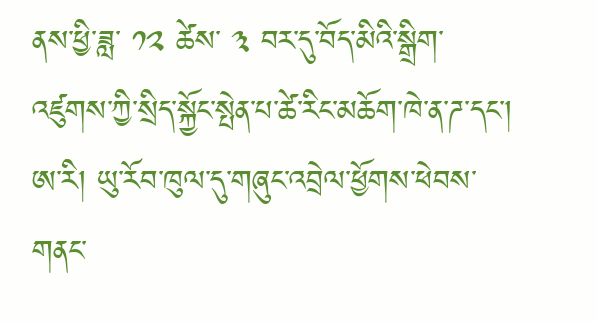ནས་ཕྱི་ཟླ་ ༡༢ ཚེས་ ༣ བར་དུ་བོད་མིའི་སྒྲིག་འཛུགས་ཀྱི་སྲིད་སྐྱོང་སྤེན་པ་ཚེ་རིང་མཆོག་ཁེ་ན་ཌ་དང་། ཨ་རི། ཡུ་རོབ་ཁུལ་དུ་གཞུང་འབྲེལ་ཕྱོགས་ཕེབས་གནང་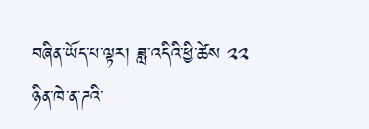བཞིན་ཡོད་པ་ལྟར། ཟླ་འདིའི་ཕྱི་ཚེས ༢༢ ཉིན་ཁེ་ན་ཌའི་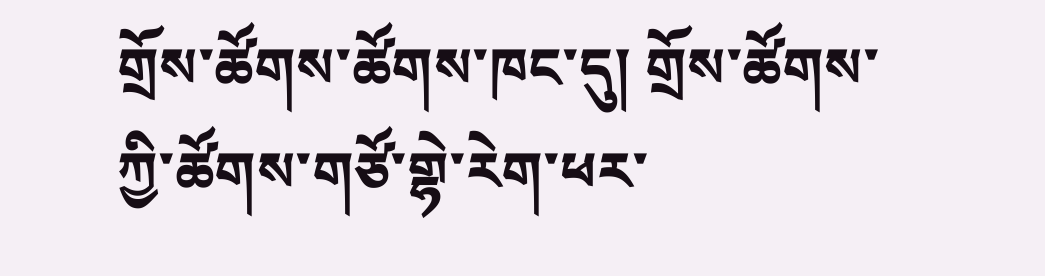གྲོས་ཚོགས་ཚོགས་ཁང་དུ། གྲོས་ཚོགས་ཀྱི་ཚོགས་གཙོ་གྷེ་རེག་ཕར་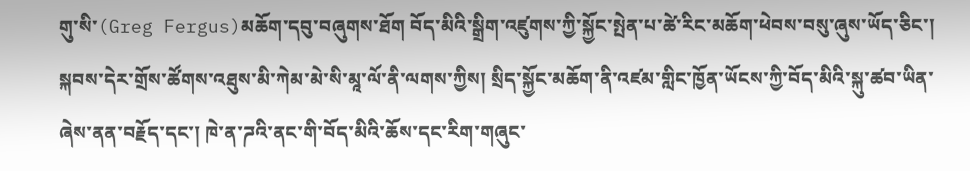གུ་སི་(Greg Fergus)མཆོག་དབུ་བཞུགས་ཐོག བོད་མིའི་སྒྲིག་འཛུགས་ཀྱི་སྐྱོང་སྤེན་པ་ཚེ་རིང་མཆོག་ཕེབས་བསུ་ཞུས་ཡོད་ཅིང་།  སྐབས་དེར་གྲོས་ཚོགས་འཐུས་མི་ཀེམ་མེ་སི་མཱ་ལོ་ནི་ལགས་ཀྱིས། སྲིད་སྐྱོང་མཆོག་ནི་འཛམ་གླིང་ཁྱོན་ཡོངས་ཀྱི་བོད་མིའི་སྐུ་ཚབ་ཡིན་ཞེས་ནན་བརྗོད་དང་། ཁེ་ན་ཌའི་ནང་གི་བོད་མིའི་ཆོས་དང་རིག་གཞུང་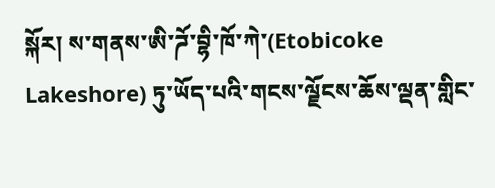སྐོར། ས་གནས་ཨི་ཌོ་བྷི་ཁོ་ཀེ་(Etobicoke Lakeshore) ཏུ་ཡོད་པའི་གངས་ལྗོངས་ཆོས་ལྡན་གླིང་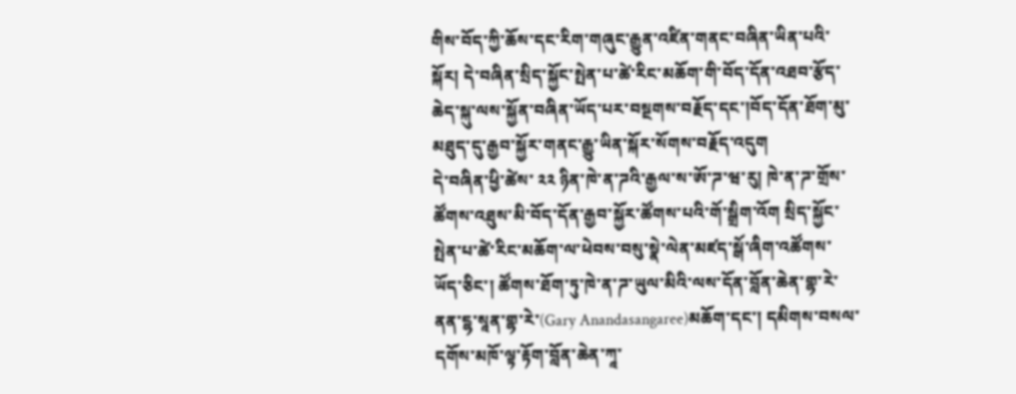གིས་བོད་ཀྱི་ཆོས་དང་རིག་གཞུང་རྒྱུན་འཛིན་གནང་བཞིན་ཡིན་པའི་སྐོར། དེ་བཞིན་སྲིད་སྐྱོང་སྤེན་པ་ཚེ་རིང་མཆོག་གི་བོད་དོན་འཐབ་རྩོད་ཆེད་སྐུ་ལས་སྐྱོན་བཞིན་ཡོད་པར་བསྔགས་བརྗོད་དང་།བོད་དོན་ཐོག་མུ་མཐུད་དུ་རྒྱབ་སྐྱོར་གནང་རྒྱུ་ཡིན་སྐོར་སོགས་བརྗོད་འདུག
དེ་བཞིན་ཕྱི་ཚེས་ ༢༢ ཉིན་ཁེ་ན་ཌའི་རྒྱལ་ས་ཨོ་ཌ་ཝ་རུ། ཁེ་ན་ཌ་གྲོས་ཚོགས་འཐུས་མི་བོད་དོན་རྒྱབ་སྐྱོར་ཚོགས་པའི་གོ་སྒྲིག་འོག སྲིད་སྐྱོང་སྤེན་པ་ཚེ་རིང་མཆོག་ལ་ཕེབས་བསུ་སྣེ་ལེན་མཛད་སྒོ་ཞིག་འཚོགས་ཡོད་ཅིང་། ཚོགས་ཐོག་ཏུ་ཁེ་ན་ཌ་ཡུལ་མིའི་ལས་དོན་བློན་ཆེན་གྷ་རེ་ནན་ངྷ་སཱན་གྷ་རེ་(Gary Anandasangaree)མཆོག་དང་། དམིགས་བསལ་དགོས་མཁོ་ལྟ་རྟོག་བློན་ཆེན་ཀཱ་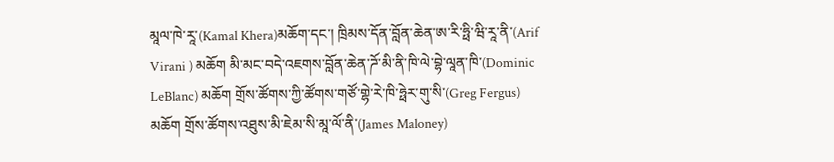མཱལ་ཁེ་རཱ་(Kamal Khera)མཆོག་དང་། ཁྲིམས་དོན་བློན་ཆེན་ཨ་རི་ཧྥི་ཝི་རཱ་ནི་(Arif Virani ) མཆོག མི་མང་བདེ་འཇགས་བློན་ཆེན་ཌོ་མི་ནི་ཁི་ལེ་བྷེ་ལཱན་ཁི་(Dominic LeBlanc) མཆོག གྲོས་ཚོགས་ཀྱི་ཚོགས་གཙོ་གྷེ་རེ་ཁི་ཧྥེར་གུ་སི་(Greg Fergus) མཆོག གྲོས་ཚོགས་འཐུས་མི་ཇེམ་སི་མཱ་ལོ་ནི་(James Maloney)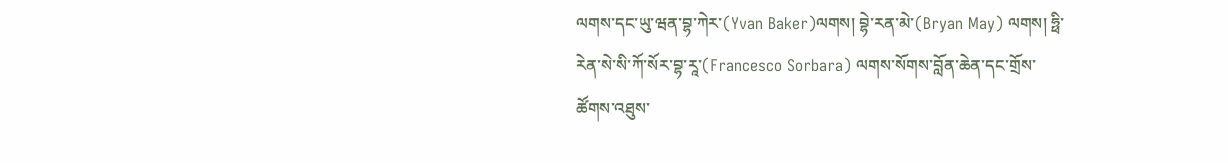ལགས་དང་ཡུ་ཝན་བྷ་ཀེར་(Yvan Baker)ལགས། བྷེ་རན་མེ་(Bryan May) ལགས། ཧྥི་རེན་སེ་སི་ཀོ་སོར་བྷ་རཱ་(Francesco Sorbara) ལགས་སོགས་བློན་ཆེན་དང་གྲོས་ཚོགས་འཐུས་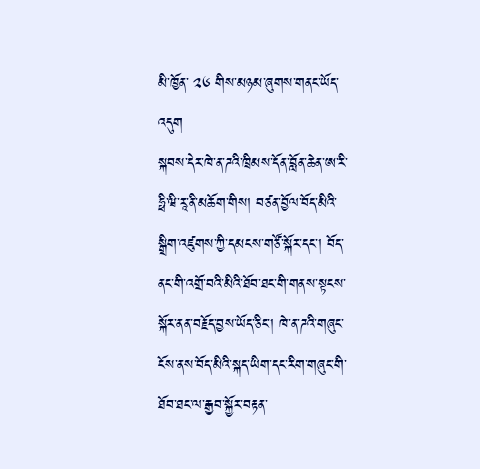མི་ཁྱོན་ ༢༦ གིས་མཉམ་ཞུགས་གནང་ཡོད་འདུག
སྐབས་དེར་ཁེ་ན་ཌའི་ཁྲིམས་དོན་བློན་ཆེན་ཨ་རི་ཧྥི་ཝི་རཱ་ནི་མཆོག་གིས། བཙན་བྱོལ་བོད་མིའི་སྒྲིག་འཛུགས་ཀྱི་དམངས་གཙོ་སྐོར་དང་། བོད་ནང་གི་འགྲོ་བའི་མིའི་ཐོབ་ཐང་གི་གནས་སྟངས་སྐོར་ནན་བརྗོད་བྱས་ཡོད་ཅིང་། ཁེ་ན་ཌའི་གཞུང་ངོས་ནས་བོད་མིའི་སྐད་ཡིག་དང་རིག་གཞུང་གི་ཐོབ་ཐང་ལ་རྒྱབ་སྐྱོར་བརྟན་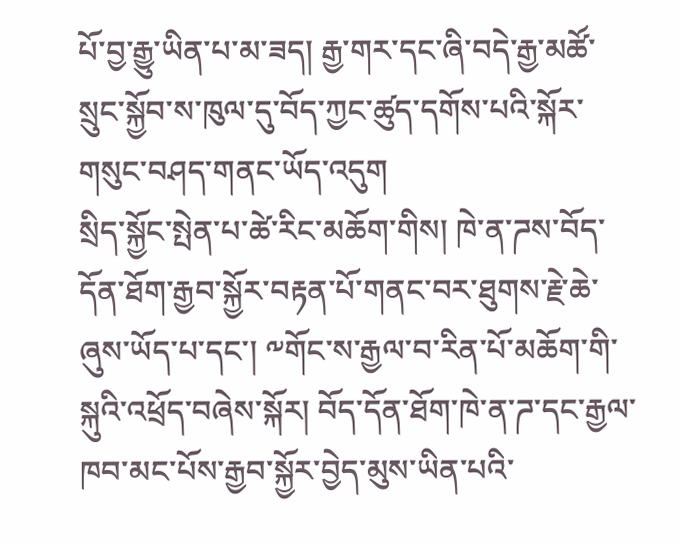པོ་བྱ་རྒྱུ་ཡིན་པ་མ་ཟད། རྒྱ་གར་དང་ཞི་བདེ་རྒྱ་མཚོ་སྲུང་སྐྱོབ་ས་ཁུལ་དུ་བོད་ཀྱང་ཚུད་དགོས་པའི་སྐོར་གསུང་བཤད་གནང་ཡོད་འདུག
སྲིད་སྐྱོང་སྤེན་པ་ཚེ་རིང་མཆོག་གིས། ཁེ་ན་ཌས་བོད་དོན་ཐོག་རྒྱབ་སྐྱོར་བརྟན་པོ་གནང་བར་ཐུགས་རྗེ་ཆེ་ཞུས་ཡོད་པ་དང་། ༸གོང་ས་རྒྱལ་བ་རིན་པོ་མཆོག་གི་སྐུའི་འཕྲོད་བཞེས་སྐོར། བོད་དོན་ཐོག་ཁེ་ན་ཌ་དང་རྒྱལ་ཁབ་མང་པོས་རྒྱབ་སྐྱོར་བྱེད་མུས་ཡིན་པའི་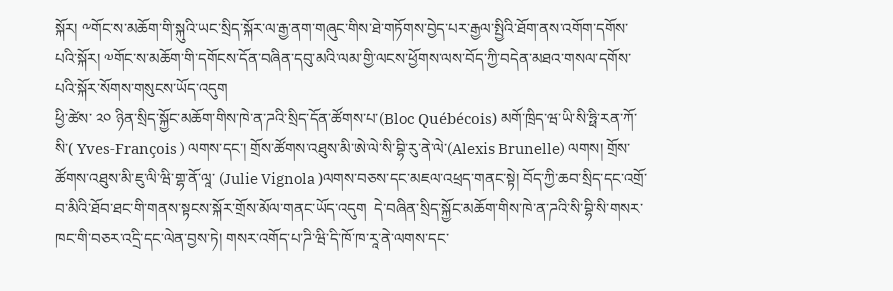སྐོར། ༸གོང་ས་མཆོག་གི་སྐུའི་ཡང་སྲིད་སྐོར་ལ་རྒྱ་ནག་གཞུང་གིས་ཐེ་གཏོགས་བྱེད་པར་རྒྱལ་སྤྱིའི་ཐོག་ནས་འགོག་དགོས་པའི་སྐོར། ༧གོང་ས་མཆོག་གི་དགོངས་དོན་བཞིན་དབུ་མའི་ལམ་གྱི་ལངས་ཕྱོགས་ལས་བོད་ཀྱི་བདེན་མཐའ་གསལ་དགོས་པའི་སྐོར་སོགས་གསུངས་ཡོད་འདུག
ཕྱི་ཚེས་ ༢༠ ཉིན་སྲིད་སྐྱོང་མཆོག་གིས་ཁེ་ན་ཌའི་སྲིད་དོན་ཚོགས་པ་(Bloc Québécois) མགོ་ཁྲིད་ཝ་ཡི་སི་ཧྥི་རན་ཀོ་སི་( Yves-François ) ལགས་དང་། གྲོས་ཚོགས་འཐུས་མི་ཨེ་ལེ་སི་བྷི་རུ་ནེ་ལེ་(Alexis Brunelle) ལགས། གྲོས་ཚོགས་འཐུས་མི་ཇུ་ལི་ཝི་གྷ་ནོ་ལཱ་ (Julie Vignola )ལགས་བཅས་དང་མཇལ་འཕྲད་གནང་སྟེ། བོད་ཀྱི་ཆབ་སྲིད་དང་འགྲོ་བ་མིའི་ཐོབ་ཐང་གི་གནས་སྟངས་སྐོར་གྲོས་མོལ་གནང་ཡོད་འདུག  དེ་བཞིན་སྲིད་སྐྱོང་མཆོག་གིས་ཁེ་ན་ཌའི་སི་བྷི་སི་གསར་ཁང་གི་བཅར་འདྲི་དང་ལེན་བྱས་ཏེ། གསར་འགོད་པ་ཌི་ཝི་དི་ཁོ་ཁ་རཱ་ནེ་ལགས་དང་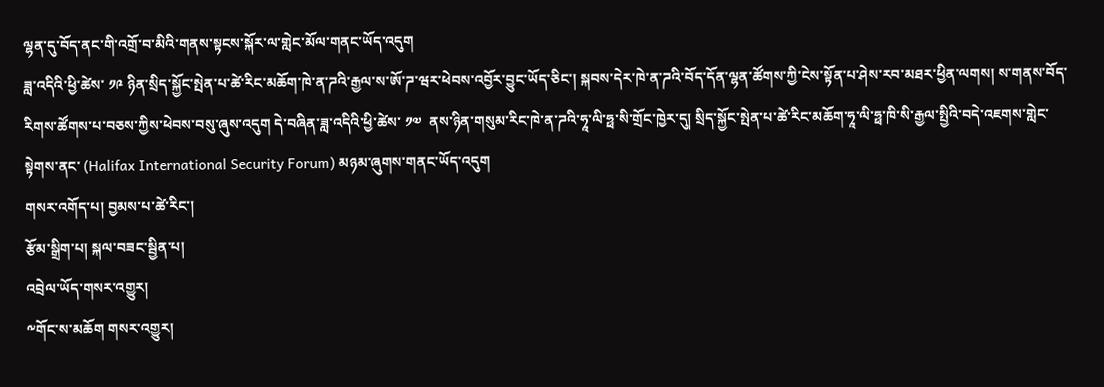ལྷན་དུ་བོད་ནང་གི་འགྲོ་བ་མིའི་གནས་སྟངས་སྐོར་ལ་གླེང་མོལ་གནང་ཡོད་འདུག
ཟླ་འདིའི་ཕྱི་ཚེས་ ༡༩ ཉིན་སྲིད་སྐྱོང་སྤེན་པ་ཚེ་རིང་མཆོག་ཁེ་ན་ཌའི་རྒྱལ་ས་ཨོ་ཌ་ཝར་ཕེབས་འབྱོར་བྱུང་ཡོད་ཅིང་། སྐབས་དེར་ཁེ་ན་ཌའི་བོད་དོན་ལྷན་ཚོགས་ཀྱི་ངེས་སྟོན་པ་ཤེས་རབ་མཐར་ཕྱིན་ལགས། ས་གནས་བོད་རིགས་ཚོགས་པ་བཅས་ཀྱིས་ཕེབས་བསུ་ཞུས་འདུག དེ་བཞིན་ཟླ་འདིའི་ཕྱི་ཚེས་ ༡༧  ནས་ཉིན་གསུམ་རིང་ཁེ་ན་ཌའི་ཧཱ་ལི་ཧྥ་སི་གྲོང་ཁྱེར་དུ། སྲིད་སྐྱོང་སྤེན་པ་ཚེ་རིང་མཆོག་ཧཱ་ལི་ཧྥ་ཁི་སི་རྒྱལ་སྤྱིའི་བདེ་འཇགས་གླེང་སྟེགས་ནང་ (Halifax International Security Forum) མཉམ་ཞུགས་གནང་ཡོད་འདུག
གསར་འགོད་པ། བྱམས་པ་ཚེ་རིང་།
རྩོམ་སྒྲིག་པ། སྐལ་བཟང་སྦྱིན་པ།
འབྲེལ་ཡོད་གསར་འགྱུར།
༸གོང་ས་མཆོག གསར་འགྱུར།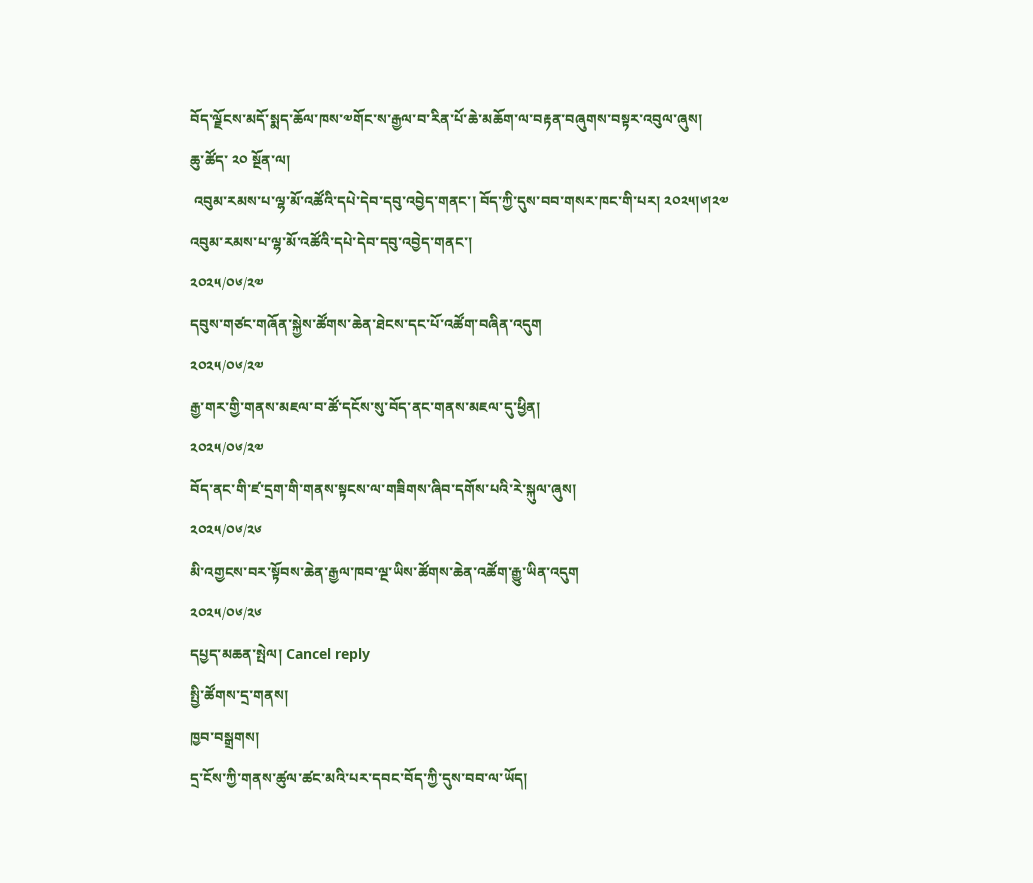བོད་ལྗོངས་མདོ་སྨད་ཆོལ་ཁས་༧གོང་ས་རྒྱལ་བ་རིན་པོ་ཆེ་མཆོག་ལ་བརྟན་བཞུགས་བསྟར་འབུལ་ཞུས།
ཆུ་ཚོད་ ༢༠ སྔོན་ལ།
 འབུམ་རམས་པ་ལྷ་མོ་འཚོའི་དཔེ་དེབ་དབུ་འབྱེད་གནང་། བོད་ཀྱི་དུས་བབ་གསར་ཁང་གི་པར། ༢༠༢༥།༦།༢༧
འབུམ་རམས་པ་ལྷ་མོ་འཚོའི་དཔེ་དེབ་དབུ་འབྱེད་གནང་།
༢༠༢༥/༠༦/༢༧
དབུས་གཙང་གཞོན་སྐྱེས་ཚོགས་ཆེན་ཐེངས་དང་པོ་འཚོག་བཞིན་འདུག
༢༠༢༥/༠༦/༢༧
རྒྱ་གར་གྱི་གནས་མཇལ་བ་ཚོ་དངོས་སུ་བོད་ནང་གནས་མཇལ་དུ་ཕྱིན།
༢༠༢༥/༠༦/༢༧
བོད་ནང་གི་ཛ་དྲག་གི་གནས་སྟངས་ལ་གཟིགས་ཞིབ་དགོས་པའི་རེ་སྐུལ་ཞུས།
༢༠༢༥/༠༦/༢༦
མི་འགྱངས་བར་སྟོབས་ཆེན་རྒྱལ་ཁབ་ལྔ་ཡིས་ཚོགས་ཆེན་འཚོག་རྒྱུ་ཡིན་འདུག
༢༠༢༥/༠༦/༢༦
དཔྱད་མཆན་སྤེལ། Cancel reply
སྤྱི་ཚོགས་དྲ་གནས།
ཁྱབ་བསྒྲགས།
དྲ་ངོས་ཀྱི་གནས་ཚུལ་ཚང་མའི་པར་དབང་བོད་ཀྱི་དུས་བབ་ལ་ཡོད།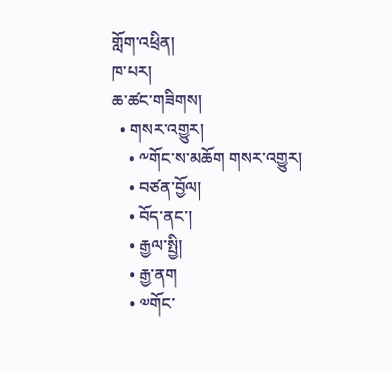གློག་འཕྲིན།
ཁ་པར།
ཆ་ཚང་གཟིགས།
  • གསར་འགྱུར།
    • ༸གོང་ས་མཆོག གསར་འགྱུར།
    • བཙན་བྱོལ།
    • བོད་ནང་།
    • རྒྱལ་སྤྱི།
    • རྒྱ་ནག
    • ༧གོང་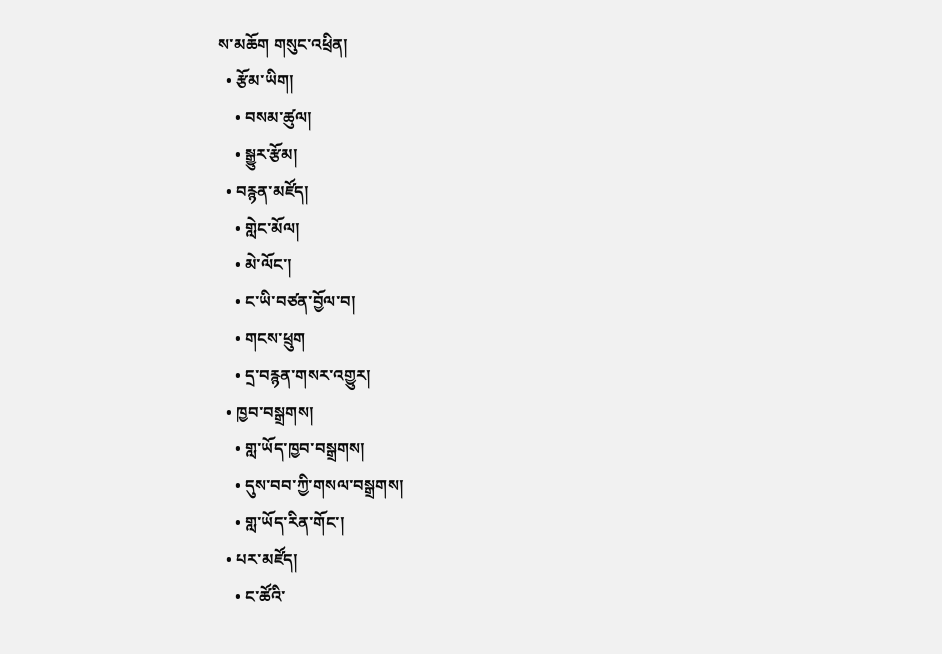ས་མཆོག གསུང་འཕྲིན།
  • རྩོམ་ཡིག།
    • བསམ་ཚུལ།
    • སྒྱུར་རྩོམ།
  • བརྙན་མཛོད།
    • གླེང་མོལ།
    • མེ་ལོང་།
    • ང་ཡི་བཙན་བྱོལ་བ།
    • གངས་ཕྲུག
    • དྲ་བརྙན་གསར་འགྱུར།
  • ཁྱབ་བསྒྲགས།
    • གླ་ཡོད་ཁྱབ་བསྒྲགས།
    • དུས་བབ་ཀྱི་གསལ་བསྒྲགས།
    • གླ་ཡོད་རིན་གོང་།
  • པར་མཛོད།
    • ང་ཚོའི་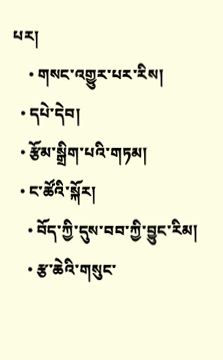པར།
    • གསང་འགྱུར་པར་རིས།
  • དཔེ་དེབ།
  • རྩོམ་སྒྲིག་པའི་གཏམ།
  • ང་ཚོའི་སྐོར།
    • བོད་ཀྱི་དུས་བབ་ཀྱི་བྱུང་རིམ།
    • རྩ་ཆེའི་གསུང་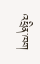འཕྲིན་ཁག